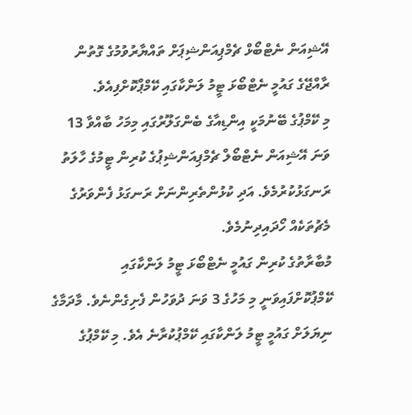އޭޝިއަން ނެޓްބޯޅް ޗެމްޕިއަންޝިޕަށް ތައްޔާރުވުމުގެ ގޮތުން ރާއްޖޭގެ ގައުމީ ނެޓްބޯޅަ ޓީމު ލަންކާގައި ކޭމްޕްކޮށްފިއެވެ.
މި ކޭމްޕުގެ ބޭނުމަކީ އިންޑިއާގެ ބެންގަލޫރުގައި މިމަހު ބާއްވާ 13 ވަނަ އޭޝިއަން ނެޓްބޯލް ޗެމްޕިއަންޝިޕުގެ ކުރިން ޓީމުގެ ހާލަތު ރަނގަޅުކުރުމެވެ. އަދި ކުޅުންތެރިންނަށް ރަނގަޅު ފެންވަރުގެ މެޗުތަކެއް ހޯދައިދިނުމެވެ.
މުބާރާތުގެ ކުރިން ގައުމީ ނެޓްބޯޅަ ޓީމު ލަންކާގައި ކޭމްޕުކޮށްފައިވަނީ މި މަހުގެ 3 ވަނަ ދުވަހުން ފެށިގެންނެވެ. މާދަމާގެ ނިޔަލަށް ގައުމީ ޓީމު ލަންކާގައި ކޭމްޕުކުރާނެ އެވެ. މި ކޭމްޕުގެ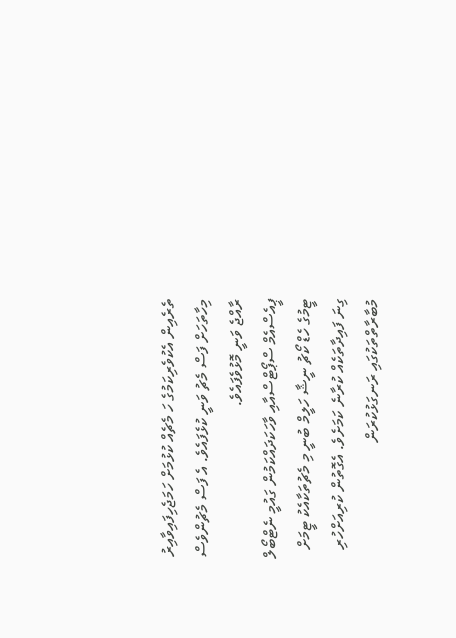ތެރެއިން އެކުވެރިކަމުގެ ހަ މެޗެއް ކުޅުމަށް ހަމަޖެހިފައިވާއިރު މިހާތަހަށް ފަސް މެޗު ވަނީ ކުޅެފައެވެ. އެ ފަސް މެޗުންވެސް ރާއްޖެ ވަނީ މޮޅުވެފައެވެ.
ޕީއެސްއެމް ސްޕޯޓްސްއާއި ވާހަކަދައްކަމުން ގައުމީ ނެޓްބޯލް ޓީމުގެ ހެޑް ކޯޗު ނީޝާ ހަލީމް ބުނީ މި މެޗުތަކާއެކު ޓީމަށް ގިނަ ފައިދާތަކެއް ކުރާނެ ކަމަށެވެ. އެގޮތުން ކުރިއަށްހުރި މުބާރާތްތަކުގައި ރަނގަޅުކުރަން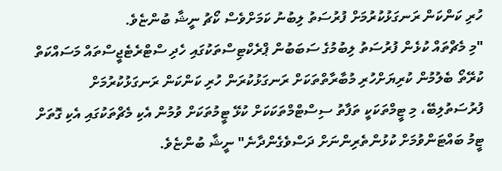ހުރި ކަންކަން ރަނގަޅުކުރުމަށް ފުރުސަތު ލިބުނު ކަމަށްވެސް ކޯޗު ނީޝާ ބުންޏެވެ.
"މި މެޗްތައް ކުޅެން ފުރުސަތު ލިބުމުގެ ސަބަބުން ޕްރެކްޓިސްތަކުގައި ހެދި ސްޓްރެޓެޖީސްތައް މަސައްކަތް ކުރޭތޯ ބެލުމުން ކުރިޔަށްހުރި މުބާރާތްތަކަށް ރަނގަޅުކުރަން ހުރި ކަންކަން ރަނގަޅުކުރުމަށް ފުރުސަތުލިބޭ، މި ޓީމްތަކަކީ ތަފާތު ސިސްޓްމްތަކަކަށް ކުޅޭ ޓީމުތަކަށް ވުމުން އެކި މެޗްތަކުގައި އެކި ގޮތަށް ޓީމު ބައްޓަންވުމަށް ކުޅުންތެރިންނަށް ދަސްވެގެންދާނެ" ނީޝާ ބުންޏެވެ.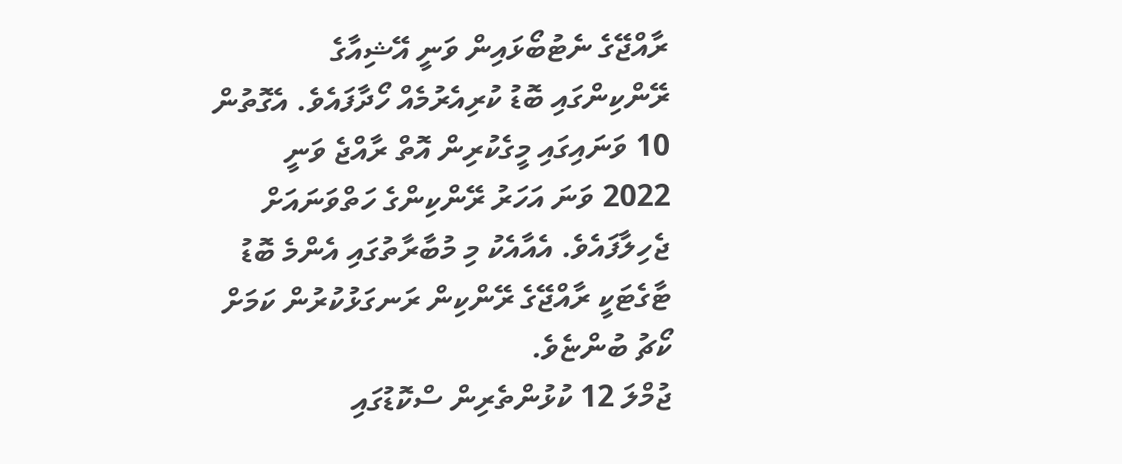ރާއްޖޭގެ ނެޓުބޯޅައިން ވަނީ އޭޝިއާގެ ރޭންކިންގައި ބޮޑު ކުރިއެރުމެއް ހޯދާފައެވެ. އެގޮތުން 10 ވަނައިގައި މީގެކުރިން އޮތް ރާއްޖެ ވަނީ 2022 ވަނަ އަހަރު ރޭންކިންގެ ހަތްވަނައަށް ޖެހިލާފައެވެ. އެއާއެކު މި މުބާރާތުގައި އެންމެ ބޮޑު ޓާގެޓަކީ ރާއްޖޭގެ ރޭންކިން ރަނގަޅުކުރުން ކަމަށް ކޯޗު ބުންޏެވެ.
ޖުމްލަ 12 ކުޅުންތެރިން ސްކޮޑުގައި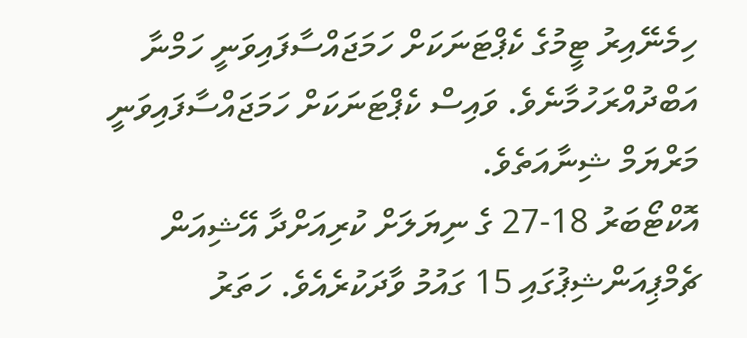ހިމެނޭއިރު ޓީމުގެ ކެޕްޓަނަކަށް ހަމަޖައްސާފައިވަނީ ހަމްނާ އަބްދުއްރަހުމާނެވެ. ވައިސް ކެޕްޓަނަކަށް ހަމަޖައްސާފައިވަނީ މަރްޔަމް ޝިނާއަތެވެ.
އޮކްޓޯބަރު 18-27 ގެ ނިޔަލަށް ކުރިއަށްދާ އޭޝިއަން ޗެމްޕިއަންޝިޕުގައި 15 ގައުމު ވާދަކުރެއެވެ. ހަތަރު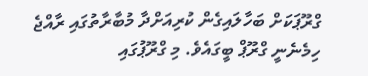ގްރޫޕަކަށް ބަހާލައިގެން ކުރިއަށްދާ މުބާރާތުގައި ރާއްޖެ ހިމެނެނީ ގްރޫޕް ބީގައެވެ. މި ގްރޫޕުގައި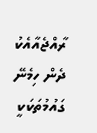ރާއްޖެއާއެކު ދެން ހިމެނޭ ގައުމުތަކަކީ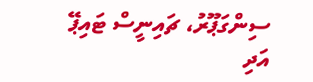ސިންގަޕޫރު، ޗައިނީސް ޓައިޕޭ އަދި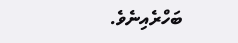ބަހްރެއިނެވެ.